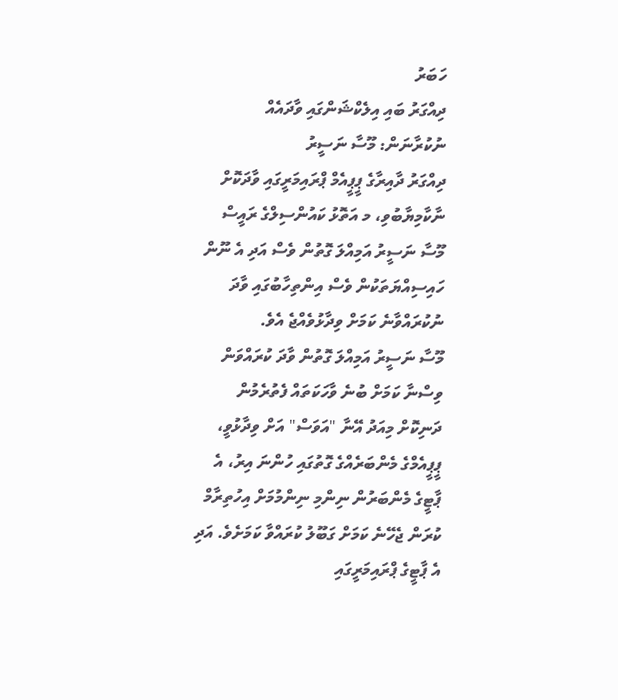ހަބަރު
ދިއްގަރު ބައި އިލެކްޝަންގައި ވާދައެއް ނުކުރާނަން: މޫސާ ނަސީރު
ދިއްގަރު ދާއިރާގެ ޕީޕީއެމް ޕްރައިމަރީގައި ވާދަކޮށް ނާކާމިޔާބުވި، މ އަތޮޅު ކައުންސިލްގެ ރައީސް މޫސާ ނަސީރު އަމިއްލަ ގޮތުން ވެސް އަދި އެ ނޫން ހައިސިއްޔަތަކުން ވެސް އިންތިހާބުގައި ވާދަ ނުކުރައްވާނެ ކަމަށް ވިދާޅުވެއްޖެ އެވެ.
މޫސާ ނަސީރު އަމިއްލަ ގޮތުން ވާދަ ކުރައްވަން ވިސްނާ ކަމަށް ބުނެ ވާހަކަތައް ފެތުރެމުން ދަނިކޮށް މިއަދު އޭނާ "އަވަސް" އަށް ވިދާޅުވީ، ޕީޕީއެމްގެ މެންބަރެއްގެ ގޮތުގައި ހުންނަ އިރު، އެ ޕާޓީގެ މެންބަރުން ނިންމި ނިންމުމަށް އިހުތިރާމް ކުރަން ޖެހޭނެ ކަމަށް ގަބޫލު ކުރައްވާ ކަމަށެވެ. އަދި އެ ޕާޓީގެ ޕްރައިމަރީގައި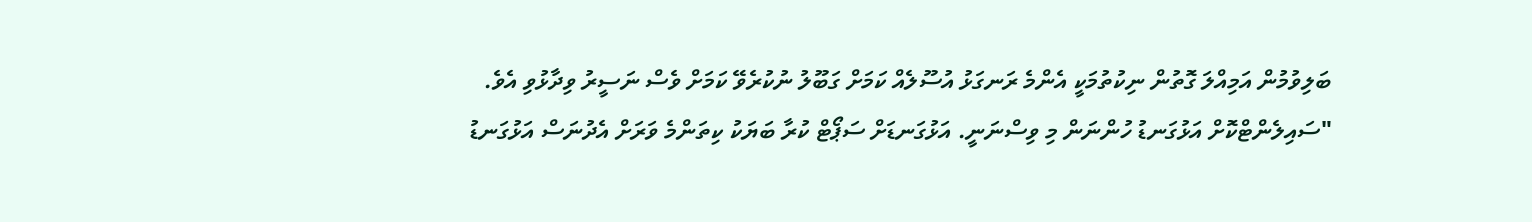ބަލިވުމުން އަމިއްލަ ގޮތުން ނިކުތުމަކީ އެންމެ ރަނގަޅު އުސޫލެއް ކަމަށް ގަބޫލު ނުކުރެވޭ ކަމަށް ވެސް ނަސީރު ވިދާޅުވި އެވެ.
"ސައިލެންޓްކޮށް އަޅުގަނޑު ހުންނަން މި ވިސްނަނީ. އަޅުގަނޑަށް ސަޕޯޓް ކުރާ ބަޔަކު ކިތަންމެ ވަރަށް އެދުނަސް އަޅުގަނޑު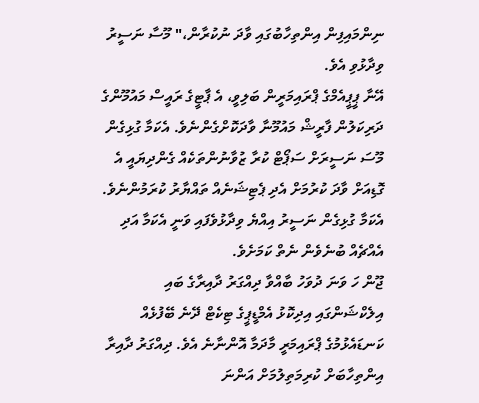ނިންމައިފިން އިންތިހާބުގައި ވާދަ ނުކުރާން،" މޫސާ ނަސީރު ވިދާޅުވި އެވެ.
އޭނާ ޕީޕީއެމްގެ ޕްރައިމަރީން ބަލިވީ، އެ ޕާޓީގެ ރައީސް މައުމޫންގެ ދަރިކަލުން ފާރީޝް މައުމޫނާ ވާދަކޮށްގެންނެވެ. އެކަމާ ގުޅިގެން މޫސަ ނަސީރަށް ސަޕޯޓް ކުރާ ޒުވާނުންތަކެއް ގެންދިޔައީ އެ ގޮޑިއަށް ވާދަ ކުރުމަށް އެދި ޕެޓިޝަނެއް ތައްޔާރު ކުރަމުންނެވެ. އެކަމާ ގުޅިގެން ނަސީރު އިއްޔެ ވިދާޅުވެފައި ވަނީ އެކަމާ އަދި އެއްޗެއް ބުނެވެން ނެތް ކަމަށެވެ.
ޖޫން ހަ ވަނަ ދުވަހު ބާއްވާ ދިއްގަރު ދާއިރާގެ ބައި އިލެކްޝަންގައި އިދިކޮޅު އެމްޑީޕީގެ ޓިކެޓް ދޭނެ ބޭފުޅެއް ކަނޑައެޅުމުގެ ޕްރައިމަރީ މާދަމާ އޮންނާނެ އެވެ. ދިއްގަރު ދާއިރާ އިންތިހާބަށް ކުރިމަތިލުމަށް އަންނަ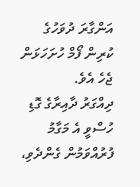އަންގާރަ ދުވަހުގެ ކުރިން ފޯމް ހުށަހަޅަން ޖެހެ އެވެ.
ދިއްގަރު ދާއިރާގެ ގޮޑި ހުސްވީ އެ މަގާމު ފުރުއްވަމުން ގެންދެވި،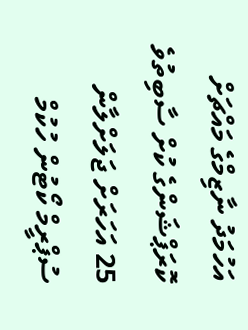އަހުމަދު ނާޒިމްގެ މައްޗަށް ކޮރަޕްޝަންގެ ކުށް ސާބިތުވެ 25 އަހަރަށް ޖަލަށްލާން ސުޕްރީމް ކޯޓުން ހުކުމް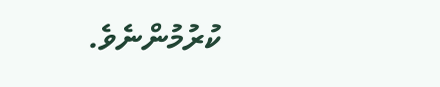ކުރުމުންނެވެ.